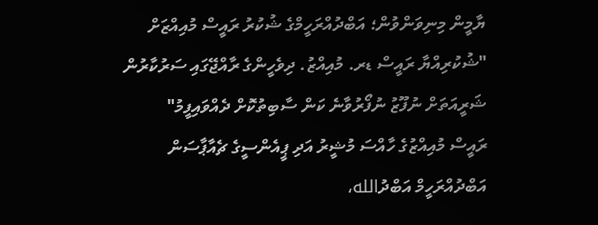ޔާމީން މިނިވަންވުން؛ އަބްދުއްރަހީމްގެ ޝުކުރު ރައީސް މުއިއްޒަށް
"ޝުކުރިއްޔާ ރައީސް ޑރ. މުއިއްޒު. ދިވެހީންގެ ރާއްޖޭގައި ސަރުކާރުން ޝަރީއަތަށް ނުފޫޒު ނުފޯރުވާނެ ކަން ސާބިތުކޮށް ދެއްވައިފީމު"
ރައީސް މުއިއްޒުގެ ހާއްސަ މުޝީރު އަދި ޕީއެންސީގެ ޗެއާޕާސަން އަބްދުއްރަހީމް އަބްދުالله،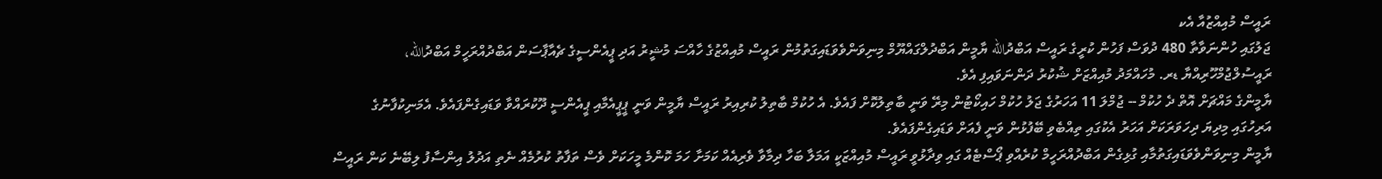ރައީސް މުއިއްޒުއާ އެކ
ޖަލުގައި ހުންނަވާތާ 480 ދުވަސް ފަހުން ކުރީގެ ރައީސް އަބްދުالله ޔާމީން އަބްދުލްގައްޔޫމް މިނިވަންވެވަޑައިގަތުމުން ރައީސް މުއިއްޒުގެ ހާއްސަ މުޝީރު އަދި ޕީއެންސީގެ ޗެއާޕާސަން އަބްދުއްރަހީމް އަބްދުالله، ރައީސުލްޖުމްހޫރިއްޔާ ޑރ. މުހައްމަދު މުއިއްޒަށް ޝުކުރު ދަންނަވައިފި އެވެ.
ޔާމީންގެ މައްޗަށް އޮތް ދެ ހުކުމް -- ޖުމްލަ 11 އަހަރުގެ ޖަލު ހުކުމް ހައިކޯޓުން މިރޭ ވަނީ ބާތިލުކޮށް ފައެވެ. އެ ހުކުމް ބާތިލު ކުރިއިރު ރައީސް ޔާމީން ވަނީ ޕީޕީއެމާއި ޕީއެންސީ ދޫކުރައްވާ ވަޑައިގެންފައެވެ. އެމަނިކުފާނުގެ އަރިހުގައި މިދިޔަ ދިހަވަރަކަށް އަހަރު އެކުގައި ތިއްބެވި ބޭފުޅުން ވަނީ ފެއަށް ވަޑައިގެންފައެވެ.
ޔާމީން މިނިވަންވެވަޑައިގަތުމާއި ގުޅިގެން އަބްދުއްރަހީމް ކުރެއްވި ޕޯސްޓެއް ގައި ވިދާޅުވީ ރައީސް މުއިއްޒަކީ އަމަލާ ބަހާ ދިމާވާ ވެރިއެއް ކަމަށާ ހަމަ ކޮންމެ މީހަކަށް ވެސް ތަފާތު ކުރުމެއް ނެތި އަދުލު އިންސާފު ލިބޭނެ ކަން ރައީސް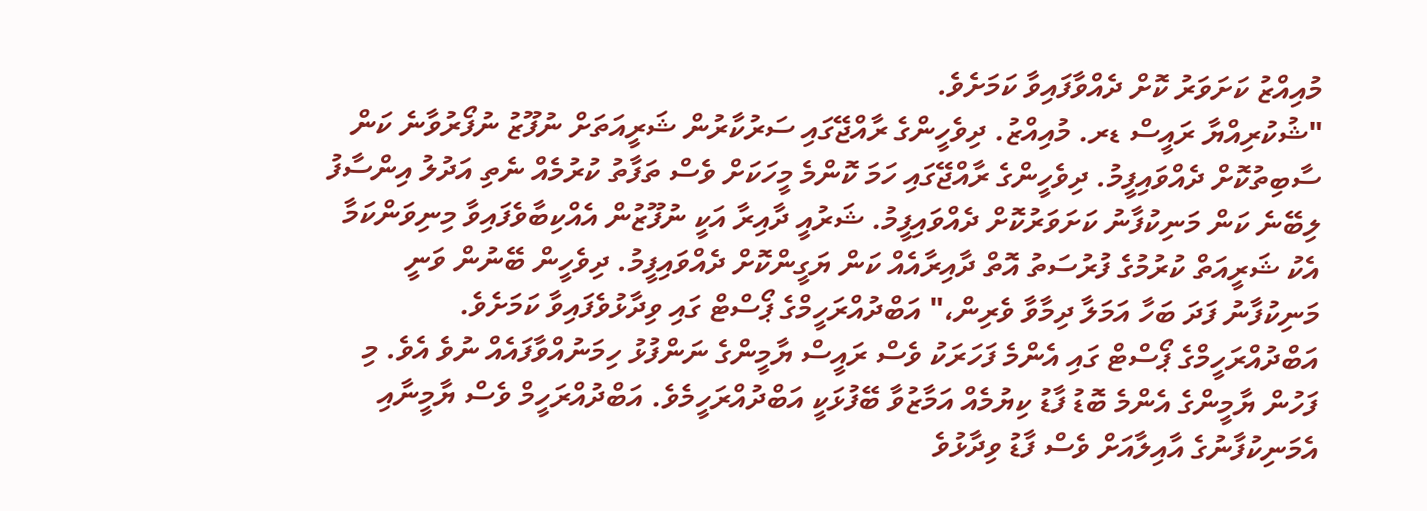މުއިއްޒު ކަށަވަރު ކޮށް ދެއްވާފައިވާ ކަމަށެވެ.
"ޝުކުރިއްޔާ ރައީސް ޑރ. މުއިއްޒު. ދިވެހީންގެ ރާއްޖޭގައި ސަރުކާރުން ޝަރީއަތަށް ނުފޫޒު ނުފޯރުވާނެ ކަން ސާބިތުކޮށް ދެއްވައިފީމު. ދިވެހީންގެ ރާއްޖޭގައި ހަމަ ކޮންމެ މީހަކަށް ވެސް ތަފާތު ކުރުމެއް ނެތި އަދުލު އިންސާފު ލިބޭނެ ކަން މަނިކުފާނު ކަށަވަރުކޮށް ދެއްވައިފީމު. ޝަރުއީ ދާއިރާ އަކީ ނުފޫޒުން އެއްކިބާވެފައިވާ މިނިވަންކަމާ އެކު ޝަރީއަތް ކުރުމުގެ ފުރުސަތު އޮތް ދާއިރާއެއް ކަން ޔަގީންކޮށް ދެއްވައިފީމު. ދިވެހީން ބޭނުން ވަނީ މަނިކުފާނު ފަދަ ބަހާ އަމަލާ ދިމާވާ ވެރިން،" އަބްދުއްރަހީމްގެ ޕޯސްޓް ގައި ވިދާޅުވެފައިވާ ކަމަށެވެ.
އަބްދުއްރަހީމްގެ ޕޯސްޓް ގައި އެންމެ ފަހަރަކު ވެސް ރައީސް ޔާމީންގެ ނަންފުޅު ހިމަނުއްވާފައެއް ނުވެ އެވެ. މި ފަހުން ޔާމީންގެ އެންމެ ބޮޑު ފާޑު ކިޔުމެއް އަމާޒުވާ ބޭފުޅަކީ އަބްދުއްރަހީމެވެ. އަބްދުއްރަހީމް ވެސް ޔާމީނާއި އެމަނިކުފާނުގެ އާއިލާއަށް ވެސް ފާޑު ވިދާޅުވެ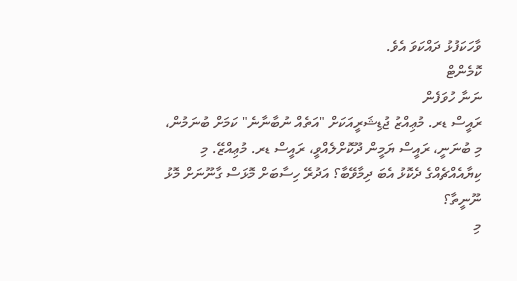ވާހަކަފުޅު ދައްކަވަ އެވެ.
ކޮމެންޓް
ނަނާ ހުވަފެން
ރައީސް ޑރ. މުޢިއްޒު ޖުޑިޝަރީއަކަށް "އަތެއް ނުބާނާނެ" ކަމަށް ބުނަމުން، މި ބުނަނީ، ރައީސް ޔަމީން ދޫކޮށްލެއްވީ، ރައީސް ޑރ. މުޢިއްޒޭ. މި ކިޔާއެއްޗެއްގެ ދެކޮޅު އެބަ ދިމާވޭބާ؟ އަދުރޭ ހިސާބަށް މޮޅަސް ގާނޫނަށް މޮޅު ނޫނީތާ؟
މި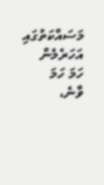މަސައްކަތުގައި އަހަރެމެން ހަމަ ހަމަ ވާނެ،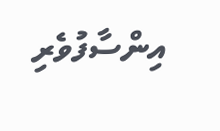އިންސާފުވެރި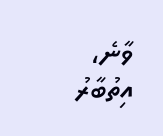ވާނެ، އިތުބާރު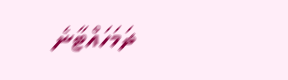ދަމަހައްޓާނެ